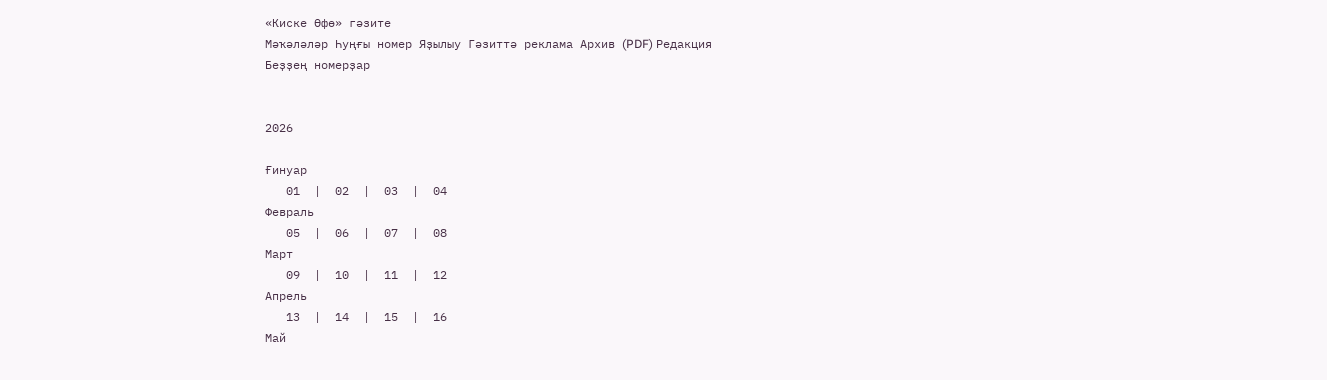«Киске Өфө» гәзите
Мәҡәләләр Һуңғы номер Яҙылыу Гәзиттә реклама Архив (PDF) Редакция
Беҙҙең номерҙар


2026

Ғинуар
   01  |  02  |  03  |  04
Февраль
   05  |  06  |  07  |  08
Март
   09  |  10  |  11  |  12
Апрель
   13  |  14  |  15  |  16
Май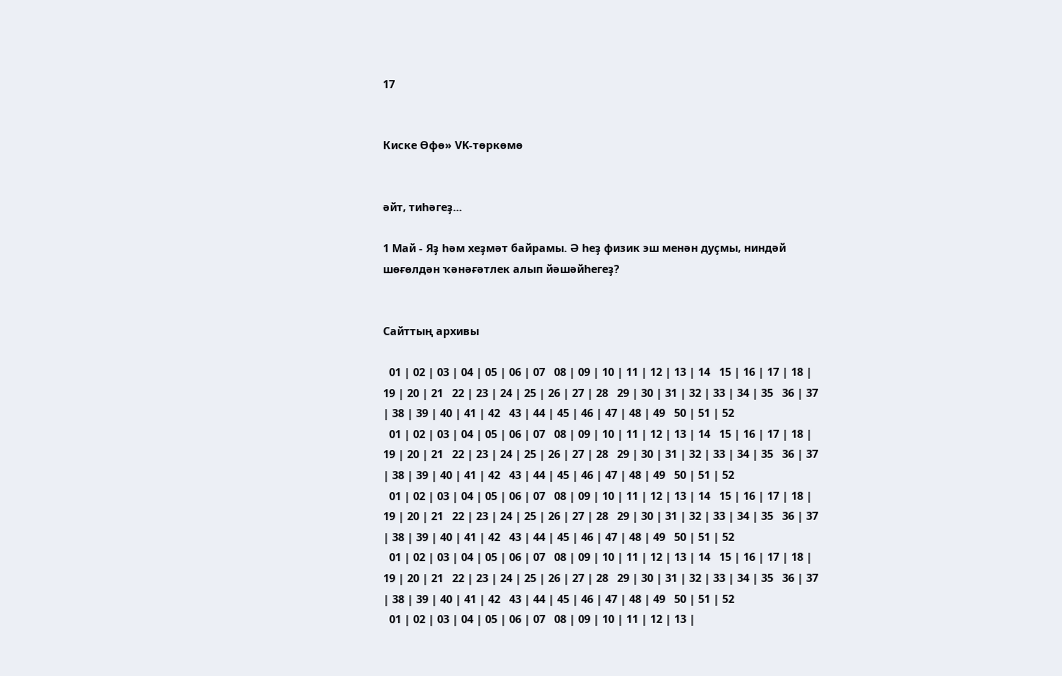17


Киске Өфө» VK-төркөмө


әйт, тиһәгеҙ...

1 Май - Яҙ һәм хеҙмәт байрамы. Ә һеҙ физик эш менән дуҫмы, ниндәй шөғөлдән ҡәнәғәтлек алып йәшәйһегеҙ?


Сайттың архивы

  01 | 02 | 03 | 04 | 05 | 06 | 07   08 | 09 | 10 | 11 | 12 | 13 | 14   15 | 16 | 17 | 18 | 19 | 20 | 21   22 | 23 | 24 | 25 | 26 | 27 | 28   29 | 30 | 31 | 32 | 33 | 34 | 35   36 | 37 | 38 | 39 | 40 | 41 | 42   43 | 44 | 45 | 46 | 47 | 48 | 49   50 | 51 | 52
  01 | 02 | 03 | 04 | 05 | 06 | 07   08 | 09 | 10 | 11 | 12 | 13 | 14   15 | 16 | 17 | 18 | 19 | 20 | 21   22 | 23 | 24 | 25 | 26 | 27 | 28   29 | 30 | 31 | 32 | 33 | 34 | 35   36 | 37 | 38 | 39 | 40 | 41 | 42   43 | 44 | 45 | 46 | 47 | 48 | 49   50 | 51 | 52
  01 | 02 | 03 | 04 | 05 | 06 | 07   08 | 09 | 10 | 11 | 12 | 13 | 14   15 | 16 | 17 | 18 | 19 | 20 | 21   22 | 23 | 24 | 25 | 26 | 27 | 28   29 | 30 | 31 | 32 | 33 | 34 | 35   36 | 37 | 38 | 39 | 40 | 41 | 42   43 | 44 | 45 | 46 | 47 | 48 | 49   50 | 51 | 52
  01 | 02 | 03 | 04 | 05 | 06 | 07   08 | 09 | 10 | 11 | 12 | 13 | 14   15 | 16 | 17 | 18 | 19 | 20 | 21   22 | 23 | 24 | 25 | 26 | 27 | 28   29 | 30 | 31 | 32 | 33 | 34 | 35   36 | 37 | 38 | 39 | 40 | 41 | 42   43 | 44 | 45 | 46 | 47 | 48 | 49   50 | 51 | 52
  01 | 02 | 03 | 04 | 05 | 06 | 07   08 | 09 | 10 | 11 | 12 | 13 |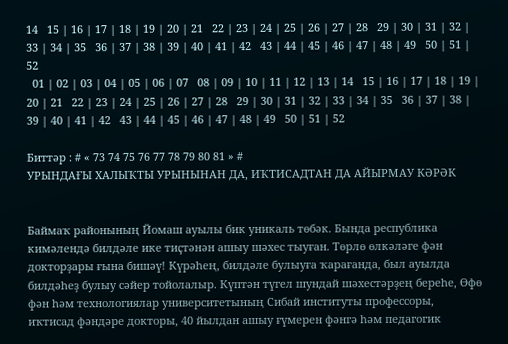14   15 | 16 | 17 | 18 | 19 | 20 | 21   22 | 23 | 24 | 25 | 26 | 27 | 28   29 | 30 | 31 | 32 | 33 | 34 | 35   36 | 37 | 38 | 39 | 40 | 41 | 42   43 | 44 | 45 | 46 | 47 | 48 | 49   50 | 51 | 52
  01 | 02 | 03 | 04 | 05 | 06 | 07   08 | 09 | 10 | 11 | 12 | 13 | 14   15 | 16 | 17 | 18 | 19 | 20 | 21   22 | 23 | 24 | 25 | 26 | 27 | 28   29 | 30 | 31 | 32 | 33 | 34 | 35   36 | 37 | 38 | 39 | 40 | 41 | 42   43 | 44 | 45 | 46 | 47 | 48 | 49   50 | 51 | 52

Биттәр : # « 73 74 75 76 77 78 79 80 81 » #
УРЫНДАҒЫ ХАЛЫҠТЫ УРЫНЫНАН ДА, ИҠТИСАДТАН ДА АЙЫРМАУ КӘРӘК


Баймаҡ районының Йомаш ауылы бик уникаль төбәк. Бында республика кимәлендә билдәле ике тиҫтәнән ашыу шәхес тыуған. Төрлө өлкәләге фән докторҙары ғына бишәү! Күрәһең, билдәле булыуға ҡарағанда, был ауылда билдәһеҙ булыу сәйер тойолалыр. Күптән түгел шундай шәхестәрҙең береһе, Өфө фән һәм технологиялар университетының Сибай институты профессоры, иҡтисад фәндәре докторы, 40 йылдан ашыу ғүмерен фәнгә һәм педагогик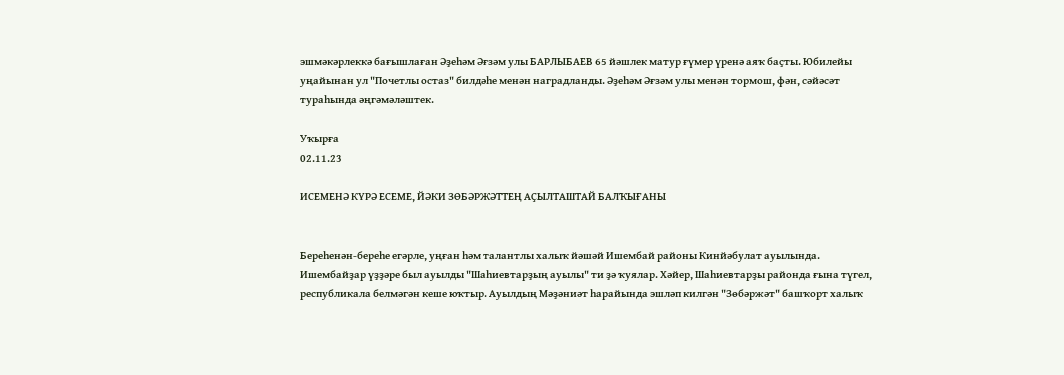эшмәкәрлеккә бағышлаған Әҙеһәм Әғзәм улы БАРЛЫБАЕВ 65 йәшлек матур ғүмер үренә аяҡ баҫты. Юбилейы уңайынан ул "Почетлы остаз" билдәһе менән наградланды. Әҙеһәм Әғзәм улы менән тормош, фән, сәйәсәт тураһында әңгәмәләштек.

Уҡырға
02.11.23

ИСЕМЕНӘ КҮРӘ ЕСЕМЕ, ЙӘКИ ЗӨБӘРЖӘТТЕҢ АҪЫЛТАШТАЙ БАЛҠЫҒАНЫ


Береһенән-береһе егәрле, уңған һәм талантлы халыҡ йәшәй Ишембай районы Кинйәбулат ауылында. Ишембайҙар үҙҙәре был ауылды "Шаһиевтарҙың ауылы" ти ҙә ҡуялар. Хәйер, Шаһиевтарҙы районда ғына түгел, республикала белмәгән кеше юҡтыр. Ауылдың Мәҙәниәт һарайында эшләп килгән "Зөбәржәт" башҡорт халыҡ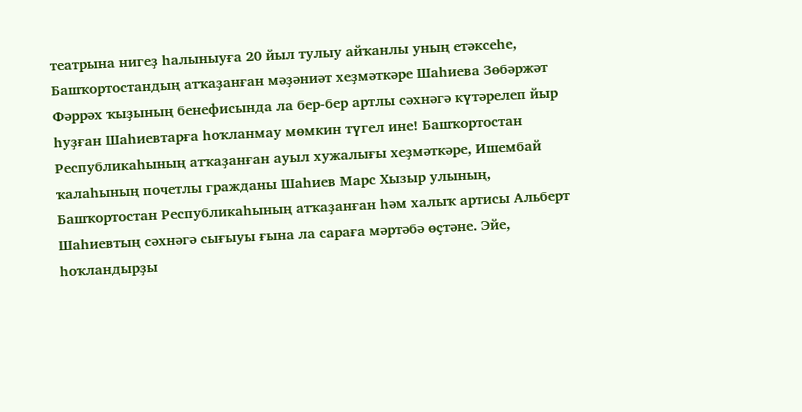театрына нигеҙ һалыныуға 20 йыл тулыу айҡанлы уның етәксеһе, Башҡортостандың атҡаҙанған мәҙәниәт хеҙмәткәре Шаһиева Зөбәржәт Фәррәх ҡыҙының бенефисында ла бер-бер артлы сәхнәгә күтәрелеп йыр һуҙған Шаһиевтарға һоҡланмау мөмкин түгел ине! Башҡортостан Республикаһының атҡаҙанған ауыл хужалығы хеҙмәткәре, Ишембай ҡалаһының почетлы гражданы Шаһиев Марс Хызыр улының, Башҡортостан Республикаһының атҡаҙанған һәм халыҡ артисы Альберт Шаһиевтың сәхнәгә сығыуы ғына ла сараға мәртәбә өҫтәне. Эйе, һоҡландырҙы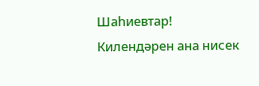Шаһиевтар! Килендәрен ана нисек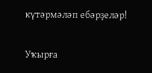күтәрмәләп ебәрҙеләр!

Уҡырға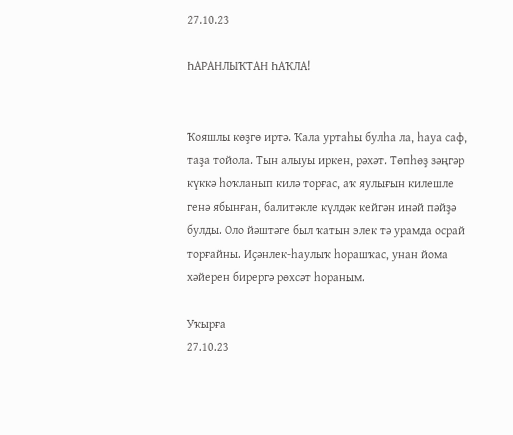27.10.23

ҺАРАНЛЫҠТАН ҺАҠЛА!


Ҡояшлы көҙгө иртә. Ҡала уртаһы булһа ла, һауа саф, таҙа тойола. Тын алыуы иркен, рәхәт. Төпһөҙ зәңгәр күккә һоҡланып килә торғас, аҡ яулығын килешле генә ябынған, балитәкле күлдәк кейгән инәй пәйҙә булды. Оло йәштәге был ҡатын элек тә урамда осрай торғайны. Иҫәнлек-һаулыҡ һорашҡас, унан йома хәйерен бирергә рөхсәт һораным.

Уҡырға
27.10.23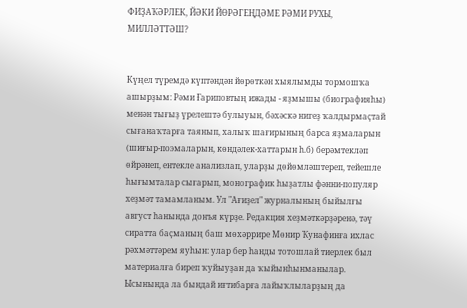ФИҘАҠӘРЛЕК, ЙӘКИ ЙӨРӘГЕҢДӘМЕ РӘМИ РУХЫ, МИЛЛӘТТӘШ?


Күңел түремдә күптәндән йөрөткән хыялымды тормошҡа ашырҙым: Рәми Ғариповтың ижады - яҙмышы (биографияһы) менән тығыҙ үрелештә булыуын, бәхәскә нигеҙ ҡалдырмаҫтай сығанаҡтарға таянып, халыҡ шағирының барса яҙмаларын (шиғыр-поэмаларын, көндәлек-хаттарын һ.б) берәмтекләп өйрәнеп, ентекле анализлап, уларҙы дөйөмләштереп, тейешле һығымталар сығарып, монографик һыҙатлы фәнни-популяр хеҙмәт тамамланым. Ул "Ағиҙел" журналының быйылғы август һанында донъя күрҙе. Редакция хеҙмәткәрҙәренә, тәү сиратта баҫманың баш мөхәррире Мөнир Ҡунафинға ихлас рәхмәттәрем яуһын: улар бер һанды тотошлай тиерлек был материалға биреп ҡуйыуҙан да ҡыйынһынманылар. Ысынында ла бындай иғтибарға лайыҡлыларҙың да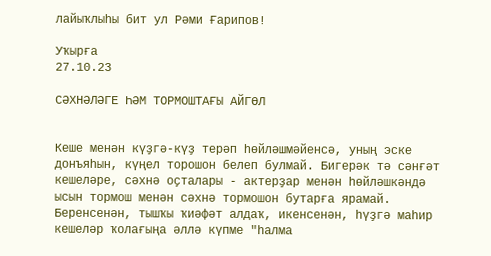лайыҡлыһы бит ул Рәми Ғарипов!

Уҡырға
27.10.23

СӘХНӘЛӘГЕ ҺӘМ ТОРМОШТАҒЫ АЙГӨЛ


Кеше менән күҙгә-күҙ терәп һөйләшмәйенсә, уның эске донъяһын, күңел торошон белеп булмай. Бигерәк тә сәнғәт кешеләре, сәхнә оҫталары - актерҙар менән һөйләшкәндә ысын тормош менән сәхнә тормошон бутарға ярамай. Беренсенән, тышҡы ҡиәфәт алдаҡ, икенсенән, һүҙгә маһир кешеләр ҡолағыңа әллә күпме "һалма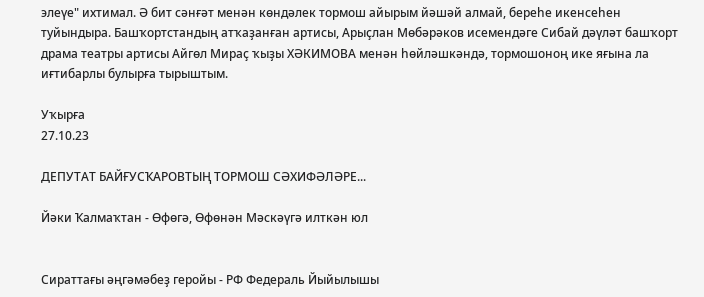элеүе" ихтимал. Ә бит сәнғәт менән көндәлек тормош айырым йәшәй алмай, береһе икенсеһен туйындыра. Башҡортстандың атҡаҙанған артисы, Арыҫлан Мөбәрәков исемендәге Сибай дәүләт башҡорт драма театры артисы Айгөл Мираҫ ҡыҙы ХӘКИМОВА менән һөйләшкәндә, тормошоноң ике яғына ла иғтибарлы булырға тырыштым.

Уҡырға
27.10.23

ДЕПУТАТ БАЙҒУСҠАРОВТЫҢ ТОРМОШ СӘХИФӘЛӘРЕ...

Йәки Ҡалмаҡтан - Өфөгә, Өфөнән Мәскәүгә илткән юл


Сираттағы әңгәмәбеҙ геройы - РФ Федераль Йыйылышы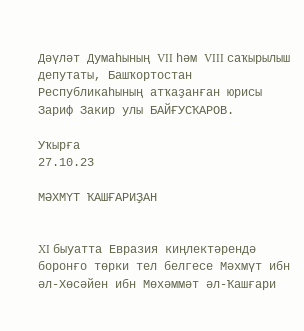Дәүләт Думаһының VII һәм VIII саҡырылыш депутаты, Башҡортостан Республикаһының атҡаҙанған юрисы Зариф Закир улы БАЙҒУСҠАРОВ.

Уҡырға
27.10.23

МӘХМҮТ ҠАШҒАРИҘАН


XI быуатта Евразия киңлектәрендә боронғо төрки тел белгесе Мәхмүт ибн әл-Хөсәйен ибн Мөхәммәт әл-Ҡашғари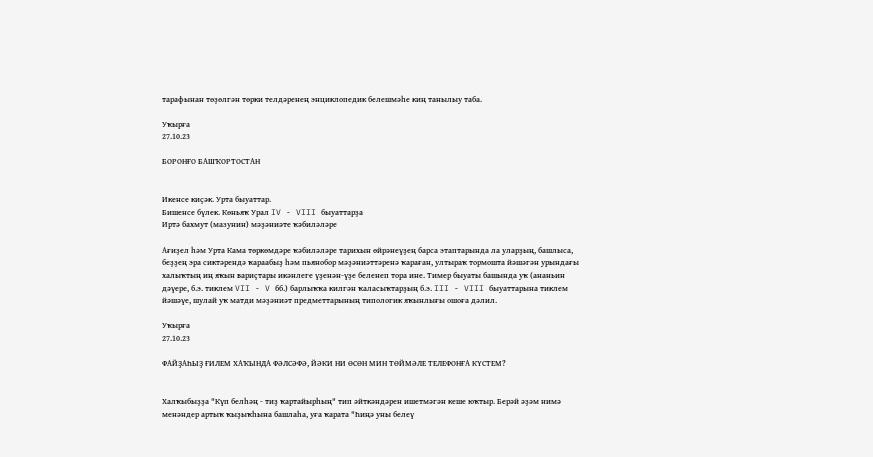тарафынан төҙөлгән төрки телдәренең энциклопедик белешмәһе киң танылыу таба.

Уҡырға
27.10.23

БОРОНҒО БАШҠОРТОСТАН


Икенсе киҫәк. Урта быуаттар.
Бишенсе бүлек. Көньяҡ Урал IV - VIII быуаттарҙа
Иртә бахмут (мазунин) мәҙәниәте ҡәбиләләре

Ағиҙел һәм Урта Кама төркөмдәре ҡәбиләләре тарихын өйрәнеүҙең барса этаптарында ла уларҙың, башлыса, беҙҙең эра сиктәрендә ҡараабыҙ һәм пьянобор мәҙәниәттәренә ҡараған, ултыраҡ тормошта йәшәгән урындағы халыҡтың иң яҡын вариҫтары икәнлеге үҙенән-үҙе беленеп тора ине. Тимер быуаты башында уҡ (ананьин дәүере, б.э. тиклем VII - V бб.) барлыҡҡа килгән ҡаласыҡтарҙың б.э. III - VIII быуаттарына тиклем йәшәүе, шулай уҡ матди мәҙәниәт предметтарының типологик яҡынлығы ошоға дәлил.

Уҡырға
27.10.23

ФАЙҘАҺЫҘ ҒИЛЕМ ХАҠЫНДА ФӘЛСӘФӘ, ЙӘКИ НИ ӨСӨН МИН ТӨЙМӘЛЕ ТЕЛЕФОНҒА КҮСТЕМ?


Халҡыбыҙҙа "Күп белһәң - тиҙ ҡартайырһың" тип әйткәндәрен ишетмәгән кеше юҡтыр. Берәй әҙәм нимә менәндер артыҡ ҡыҙыҡһына башлаһа, уға ҡарата "Һиңә уны белеү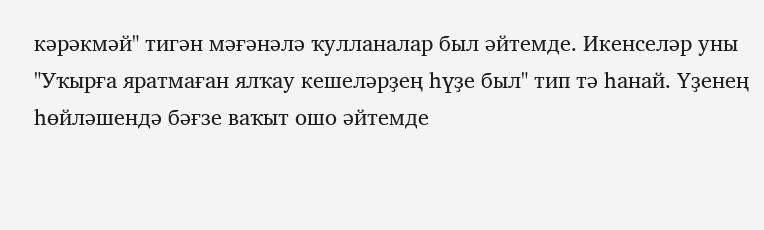кәрәкмәй" тигән мәғәнәлә ҡулланалар был әйтемде. Икенселәр уны "Уҡырға яратмаған ялҡау кешеләрҙең һүҙе был" тип тә һанай. Үҙенең һөйләшендә бәғзе ваҡыт ошо әйтемде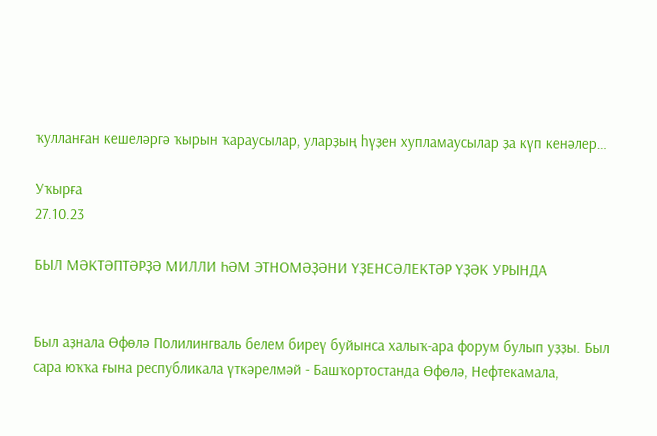ҡулланған кешеләргә ҡырын ҡараусылар, уларҙың һүҙен хупламаусылар ҙа күп кенәлер…

Уҡырға
27.10.23

БЫЛ МӘКТӘПТӘРҘӘ МИЛЛИ ҺӘМ ЭТНОМӘҘӘНИ ҮҘЕНСӘЛЕКТӘР ҮҘӘК УРЫНДА


Был аҙнала Өфөлә Полилингваль белем биреү буйынса халыҡ-ара форум булып уҙҙы. Был сара юҡҡа ғына республикала үткәрелмәй - Башҡортостанда Өфөлә, Нефтекамала,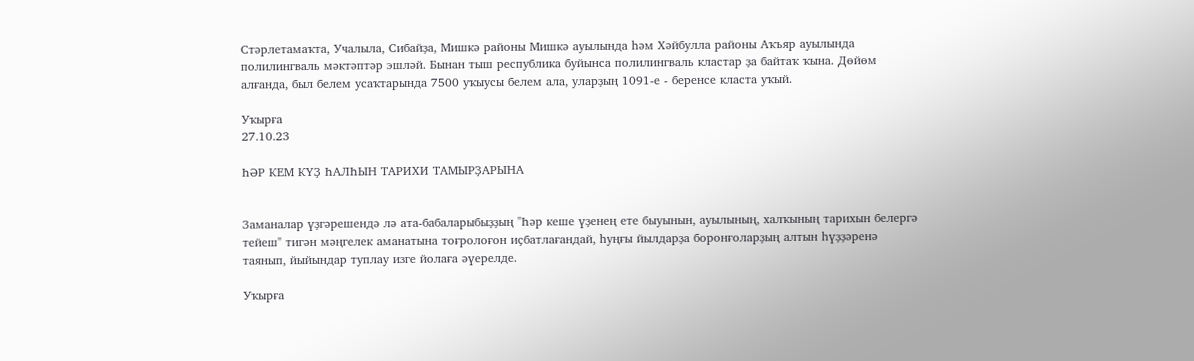Стәрлетамаҡта, Учалыла, Сибайҙа, Мишкә районы Мишкә ауылында һәм Хәйбулла районы Аҡъяр ауылында полилингваль мәктәптәр эшләй. Бынан тыш республика буйынса полилингваль кластар ҙа байтаҡ ҡына. Дөйөм алғанда, был белем усаҡтарында 7500 уҡыусы белем ала, уларҙың 1091-е - беренсе класта уҡый.

Уҡырға
27.10.23

ҺӘР КЕМ КҮҘ ҺАЛҺЫН ТАРИХИ ТАМЫРҘАРЫНА


Заманалар үҙгәрешендә лә ата-бабаларыбыҙҙың "Һәр кеше үҙенең ете быуынын, ауылының, халҡының тарихын белергә тейеш" тигән мәңгелек аманатына тоғролоғон иҫбатлағандай, һуңғы йылдарҙа боронғоларҙың алтын һүҙҙәренә таянып, йыйындар туплау изге йолаға әүерелде.

Уҡырға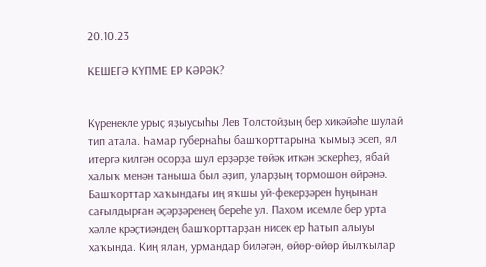20.10.23

КЕШЕГӘ КҮПМЕ ЕР КӘРӘК?


Күренекле урыҫ яҙыусыһы Лев Толстойҙың бер хикәйәһе шулай тип атала. Һамар губернаһы башҡорттарына ҡымыҙ эсеп, ял итергә килгән осорҙа шул ерҙәрҙе төйәк иткән эскерһеҙ, ябай халыҡ менән таныша был әҙип, уларҙың тормошон өйрәнә. Башҡорттар хаҡындағы иң яҡшы уй-фекерҙәрен һуңынан сағылдырған әҫәрҙәренең береһе ул. Пахом исемле бер урта хәлле крәҫтиәндең башҡорттарҙан нисек ер һатып алыуы хаҡында. Киң ялан, урмандар биләгән, өйөр-өйөр йылҡылар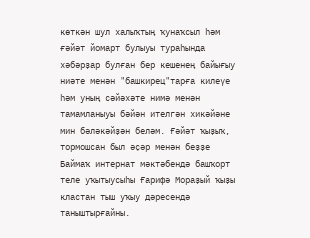көткән шул халыҡтың ҡунаҡсыл һәм ғәйәт йомарт булыуы тураһында хәбәрҙар булған бер кешенең байығыу ниәте менән "башкирец"тарға килеүе һәм уның сәйәхәте нимә менән тамамланыуы бәйән ителгән хикәйәне мин бәләкәйҙән беләм. Ғәйәт ҡыҙыҡ, тормошсан был әҫәр менән беҙҙе Баймаҡ интернат мәктәбендә башҡорт теле уҡытыусыһы Ғарифә Мораҙый ҡыҙы кластан тыш уҡыу дәресендә таныштырғайны.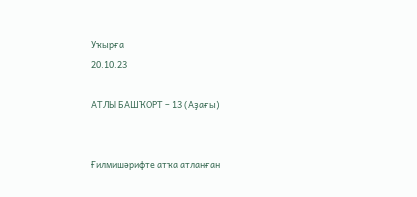Уҡырға
20.10.23

АТЛЫ БАШҠОРТ – 13 (Аҙағы)


Ғилмишәрифте атҡа атланған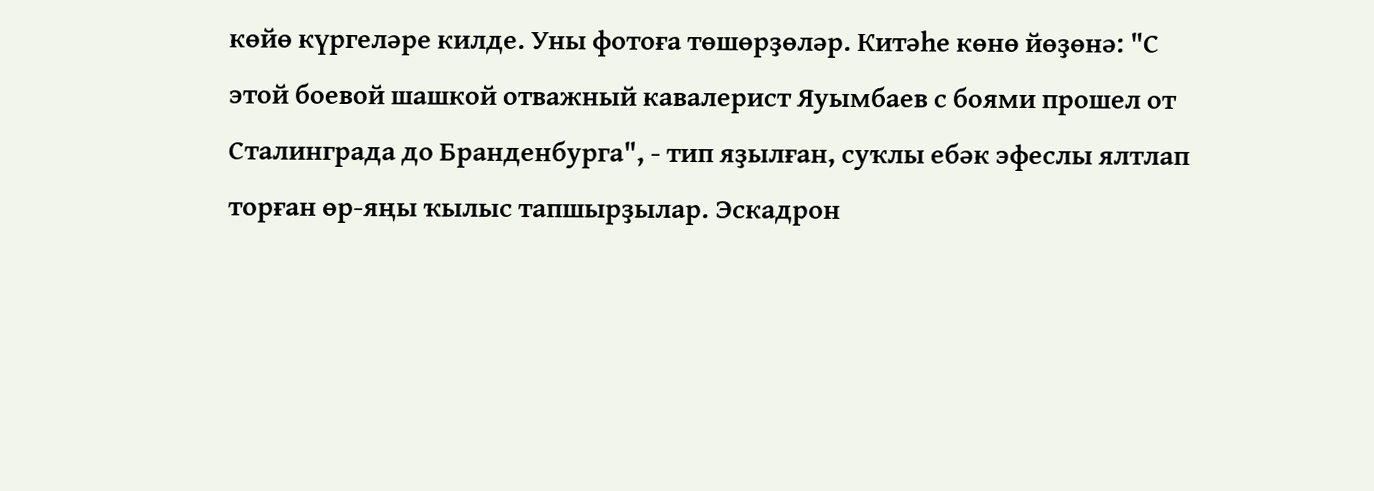көйө күргеләре килде. Уны фотоға төшөрҙөләр. Китәһе көнө йөҙөнә: "С этой боевой шашкой отважный кавалерист Яуымбаев с боями прошел от Сталинграда до Бранденбурга", - тип яҙылған, суҡлы ебәк эфеслы ялтлап торған өр-яңы ҡылыс тапшырҙылар. Эскадрон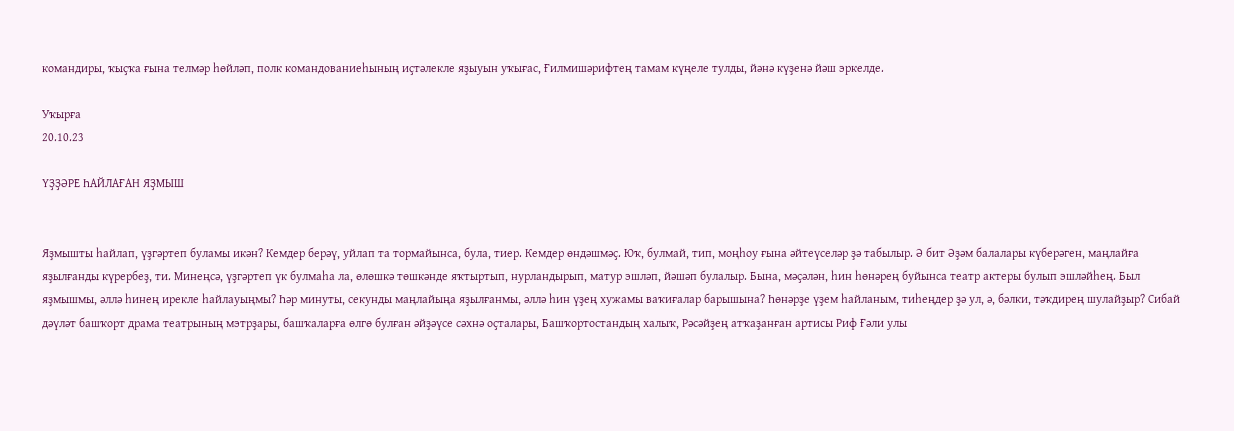командиры, ҡыҫҡа ғына телмәр һөйләп, полк командованиеһының иҫтәлекле яҙыуын уҡығас, Ғилмишәрифтең тамам күңеле тулды, йәнә күҙенә йәш эркелде.

Уҡырға
20.10.23

ҮҘҘӘРЕ ҺАЙЛАҒАН ЯҘМЫШ


Яҙмышты һайлап, үҙгәртеп буламы икән? Кемдер берәү, уйлап та тормайынса, була, тиер. Кемдер өндәшмәҫ. Юҡ, булмай, тип, моңһоу ғына әйтеүселәр ҙә табылыр. Ә бит Әҙәм балалары күберәген, маңлайға яҙылғанды күрербеҙ, ти. Минеңсә, үҙгәртеп үк булмаһа ла, өлөшкә төшкәнде яҡтыртып, нурландырып, матур эшләп, йәшәп булалыр. Бына, мәҫәлән, һин һөнәрең буйынса театр актеры булып эшләйһең. Был яҙмышмы, әллә һинең ирекле һайлауыңмы? Һәр минуты, секунды маңлайыңа яҙылғанмы, әллә һин үҙең хужамы ваҡиғалар барышына? Һөнәрҙе үҙем һайланым, тиһеңдер ҙә ул, ә, бәлки, тәҡдирең шулайҙыр? Сибай дәүләт башҡорт драма театрының мэтрҙары, башҡаларға өлгө булған әйҙәүсе сәхнә оҫталары, Башҡортостандың халыҡ, Рәсәйҙең атҡаҙанған артисы Риф Ғәли улы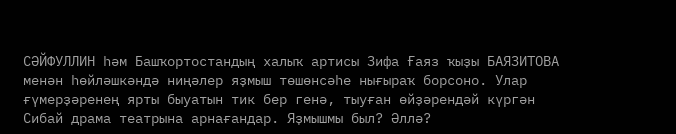СӘЙФУЛЛИН һәм Башҡортостандың халыҡ артисы Зифа Ғаяз ҡыҙы БАЯЗИТОВА менән һөйләшкәндә ниңәлер яҙмыш төшөнсәһе нығыраҡ борсоно. Улар ғүмерҙәренең ярты быуатын тик бер генә, тыуған өйҙәрендәй күргән Сибай драма театрына арнағандар. Яҙмышмы был? Әллә?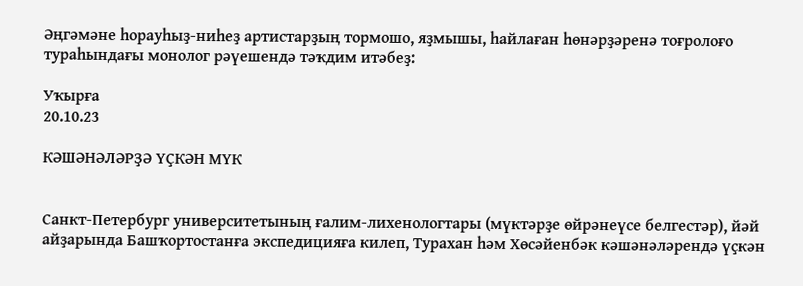Әңгәмәне һорауһыҙ-ниһеҙ артистарҙың тормошо, яҙмышы, һайлаған һөнәрҙәренә тоғролоғо тураһындағы монолог рәүешендә тәҡдим итәбеҙ:

Уҡырға
20.10.23

КӘШӘНӘЛӘРҘӘ ҮҪКӘН МҮК


Санкт-Петербург университетының ғалим-лихенологтары (мүктәрҙе өйрәнеүсе белгестәр), йәй айҙарында Башҡортостанға экспедицияға килеп, Турахан һәм Хөсәйенбәк кәшәнәләрендә үҫкән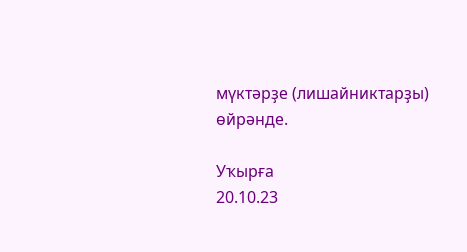мүктәрҙе (лишайниктарҙы) өйрәнде.

Уҡырға
20.10.23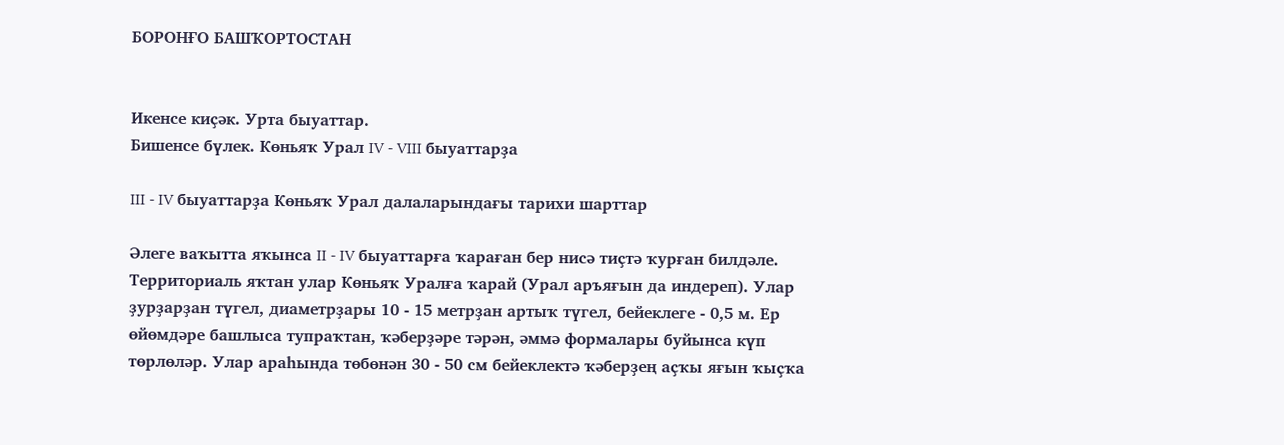БОРОНҒО БАШҠОРТОСТАН


Икенсе киҫәк. Урта быуаттар.
Бишенсе бүлек. Көньяҡ Урал IV - VIII быуаттарҙа

III - IV быуаттарҙа Көньяҡ Урал далаларындағы тарихи шарттар

Әлеге ваҡытта яҡынса II - IV быуаттарға ҡараған бер нисә тиҫтә ҡурған билдәле. Территориаль яҡтан улар Көньяҡ Уралға ҡарай (Урал аръяғын да индереп). Улар ҙурҙарҙан түгел, диаметрҙары 10 - 15 метрҙан артыҡ түгел, бейеклеге - 0,5 м. Ер өйөмдәре башлыса тупраҡтан, ҡәберҙәре тәрән, әммә формалары буйынса күп төрлөләр. Улар араһында төбөнән 30 - 50 см бейеклектә ҡәберҙең аҫҡы яғын ҡыҫҡа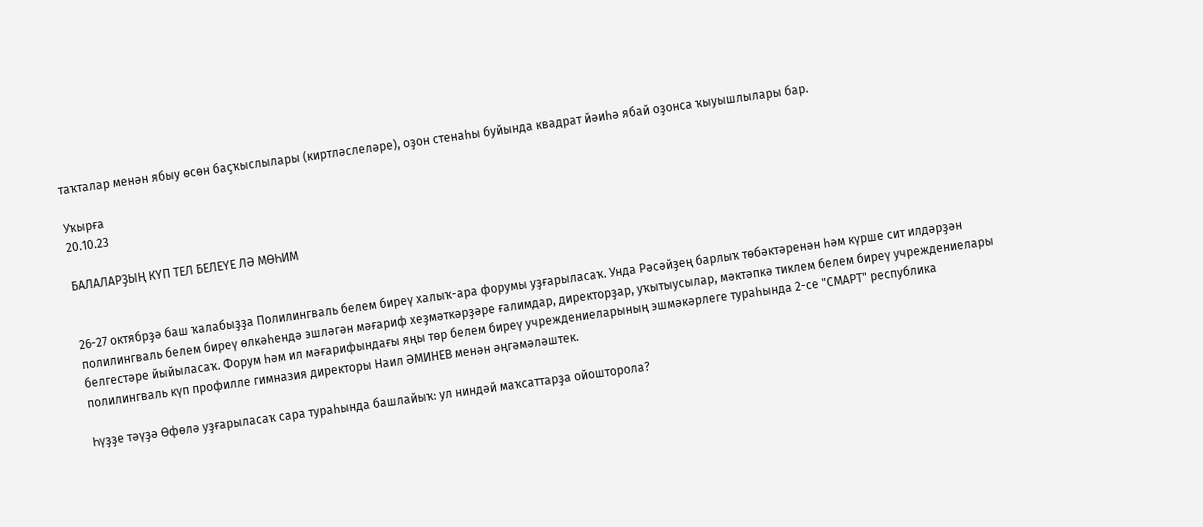таҡталар менән ябыу өсөн баҫҡыслылары (киртләслеләре), оҙон стенаһы буйында квадрат йәиһә ябай оҙонса ҡыуышлылары бар.

Уҡырға
20.10.23

БАЛАЛАРҘЫҢ КҮП ТЕЛ БЕЛЕҮЕ ЛӘ МӨҺИМ


26-27 октябрҙә баш ҡалабыҙҙа Полилингваль белем биреү халыҡ-ара форумы уҙғарыласаҡ. Унда Рәсәйҙең барлыҡ төбәктәренән һәм күрше сит илдәрҙән полилингваль белем биреү өлкәһендә эшләгән мәғариф хеҙмәткәрҙәре ғалимдар, директорҙар, уҡытыусылар, мәктәпкә тиклем белем биреү учреждениелары белгестәре йыйыласаҡ. Форум һәм ил мәғарифындағы яңы төр белем биреү учреждениеларының эшмәкәрлеге тураһында 2-се "СМАРТ" республика полилингваль күп профилле гимназия директоры Наил ӘМИНЕВ менән әңгәмәләштек.

Һүҙҙе тәүҙә Өфөлә уҙғарыласаҡ сара тураһында башлайыҡ: ул ниндәй маҡсаттарҙа ойошторола?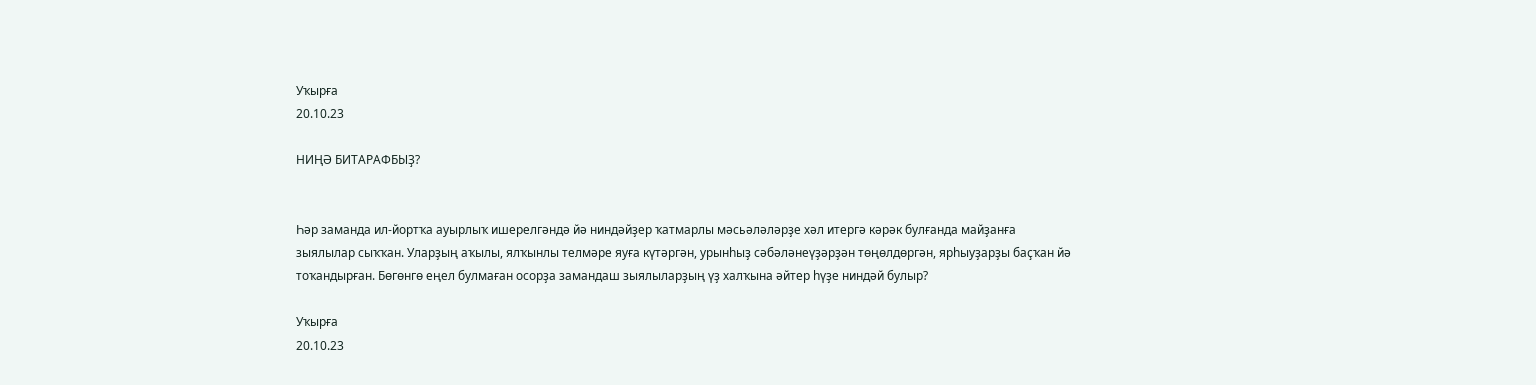Уҡырға
20.10.23

НИҢӘ БИТАРАФБЫҘ?


Һәр заманда ил-йортҡа ауырлыҡ ишерелгәндә йә ниндәйҙер ҡатмарлы мәсьәләләрҙе хәл итергә кәрәк булғанда майҙанға зыялылар сыҡҡан. Уларҙың аҡылы, ялҡынлы телмәре яуға күтәргән, урынһыҙ сәбәләнеүҙәрҙән төңөлдөргән, ярһыуҙарҙы баҫҡан йә тоҡандырған. Бөгөнгө еңел булмаған осорҙа замандаш зыялыларҙың үҙ халҡына әйтер һүҙе ниндәй булыр?

Уҡырға
20.10.23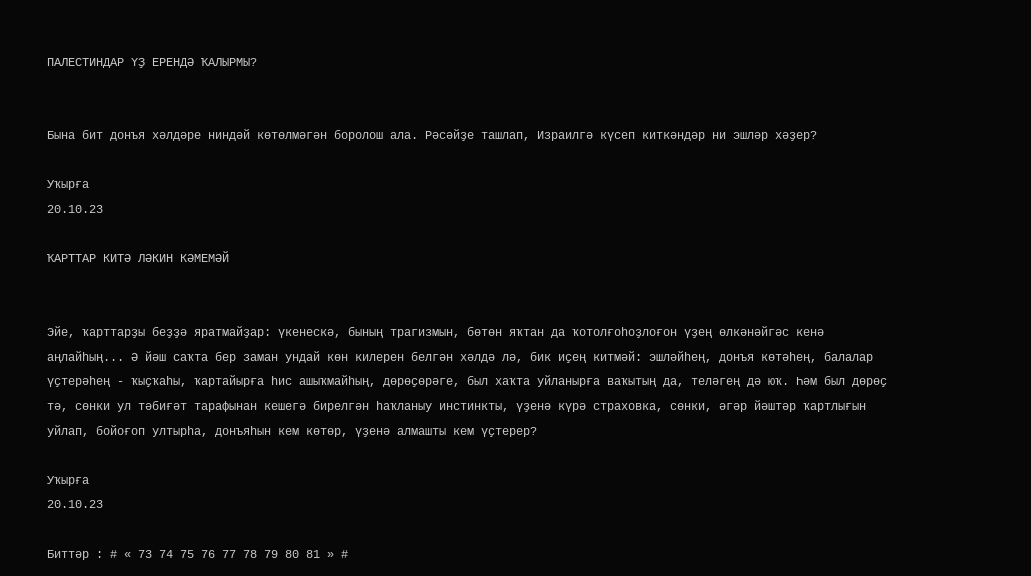ПАЛЕСТИНДАР ҮҘ ЕРЕНДӘ ҠАЛЫРМЫ?


Бына бит донъя хәлдәре ниндәй көтөлмәгән боролош ала. Рәсәйҙе ташлап, Израилгә күсеп киткәндәр ни эшләр хәҙер?

Уҡырға
20.10.23

ҠАРТТАР КИТӘ ЛӘКИН КӘМЕМӘЙ


Эйе, ҡарттарҙы беҙҙә яратмайҙар: үкенескә, бының трагизмын, бөтөн яҡтан да ҡотолғоһоҙлоғон үҙең өлкәнәйгәс кенә аңлайһың... Ә йәш саҡта бер заман ундай көн килерен белгән хәлдә лә, бик иҫең китмәй: эшләйһең, донъя көтәһең, балалар үҫтерәһең - ҡыҫҡаһы, ҡартайырға һис ашыҡмайһың, дөрөҫөрәге, был хаҡта уйланырға ваҡытың да, теләгең дә юҡ. Һәм был дөрөҫ тә, сөнки ул тәбиғәт тарафынан кешегә бирелгән һаҡланыу инстинкты, үҙенә күрә страховка, сөнки, әгәр йәштәр ҡартлығын уйлап, бойоғоп ултырһа, донъяһын кем көтөр, үҙенә алмашты кем үҫтерер?

Уҡырға
20.10.23

Биттәр : # « 73 74 75 76 77 78 79 80 81 » #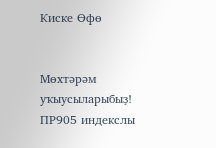Киске Өфө


Мөхтәрәм уҡыусыларыбыҙ! ПР905 индекслы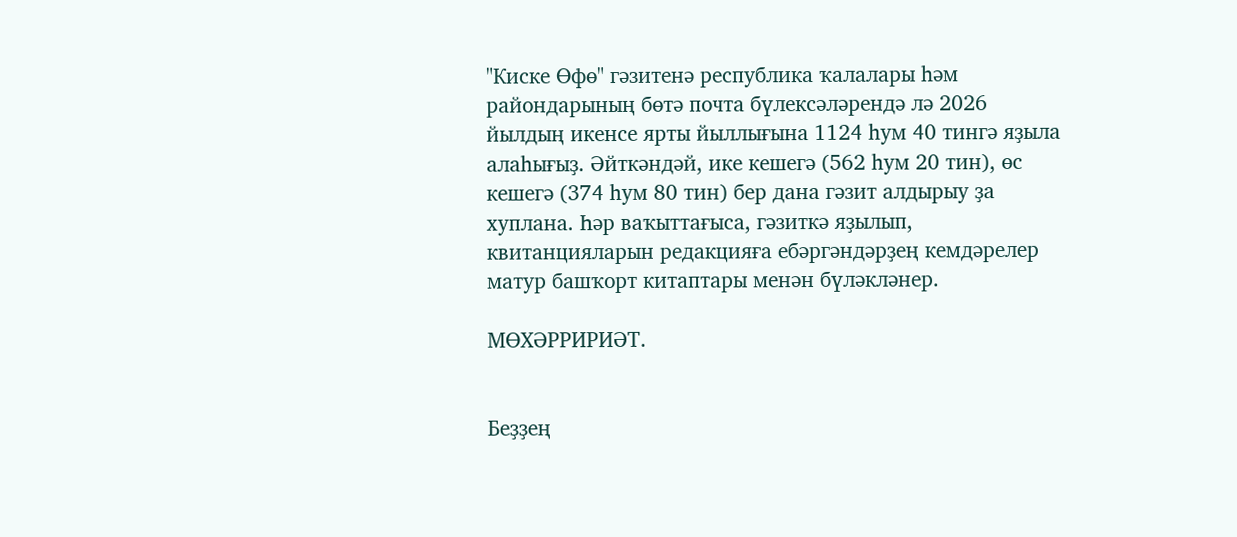"Киске Өфө" гәзитенә республика ҡалалары һәм райондарының бөтә почта бүлексәләрендә лә 2026 йылдың икенсе ярты йыллығына 1124 һум 40 тингә яҙыла алаһығыҙ. Әйткәндәй, ике кешегә (562 һум 20 тин), өс кешегә (374 һум 80 тин) бер дана гәзит алдырыу ҙа хуплана. Һәр ваҡыттағыса, гәзиткә яҙылып, квитанцияларын редакцияға ебәргәндәрҙең кемдәрелер матур башҡорт китаптары менән бүләкләнер.

МӨХӘРРИРИӘТ.


Беҙҙең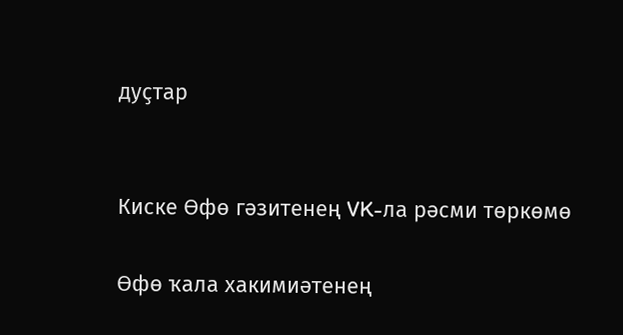дуҫтар


Киске Өфө гәзитенең VK-ла рәсми төркөмө

Өфө ҡала хакимиәтенең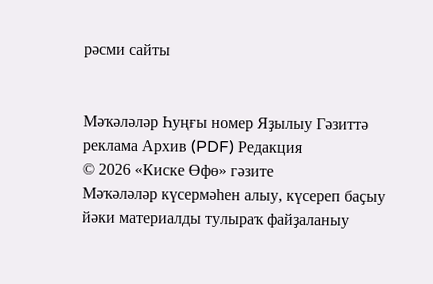рәсми сайты


Мәҡәләләр Һуңғы номер Яҙылыу Гәзиттә реклама Архив (PDF) Редакция
© 2026 «Киске Өфө» гәзите
Мәҡәләләр күсермәһен алыу, күсереп баҫыу йәки материалды тулыраҡ файҙаланыу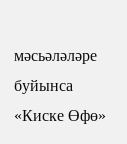мәсьәләләре буйынса «Киске Өфө»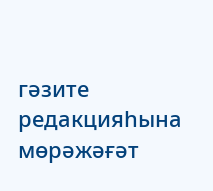гәзите редакцияһына мөрәжәғәт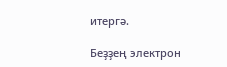итергә.

Беҙҙең электрон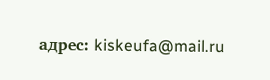адрес: kiskeufa@mail.ru